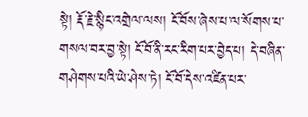སྟེ། རྡོ་རྗེ་སྙིང་འགྲེལ་ལས། ངོ་བོས་ཞེས་པ་ལ་སོགས་པ་གསལ་བར་བྱ་སྟེ། ངོ་བོ་ནི་རང་རིག་པར་བྱེད་པ། དེ་བཞིན་གཤེགས་པའི་ཡེ་ཤེས་ཏེ། ངོ་བོ་དེས་འཛིན་པར་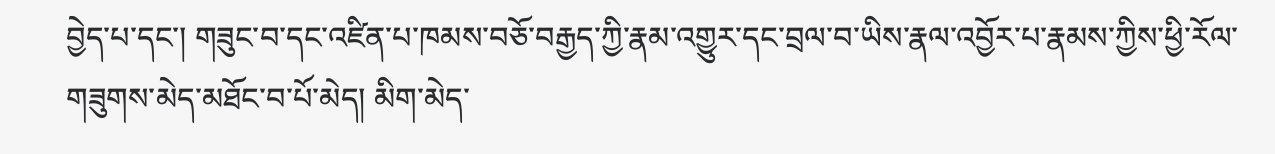བྱེད་པ་དང་། གཟུང་བ་དང་འཛིན་པ་ཁམས་བཅོ་བརྒྱད་ཀྱི་རྣམ་འགྱུར་དང་བྲལ་བ་ཡིས་རྣལ་འབྱོར་པ་རྣམས་ཀྱིས་ཕྱི་རོལ་གཟུགས་མེད་མཐོང་བ་པོ་མེད། མིག་མེད་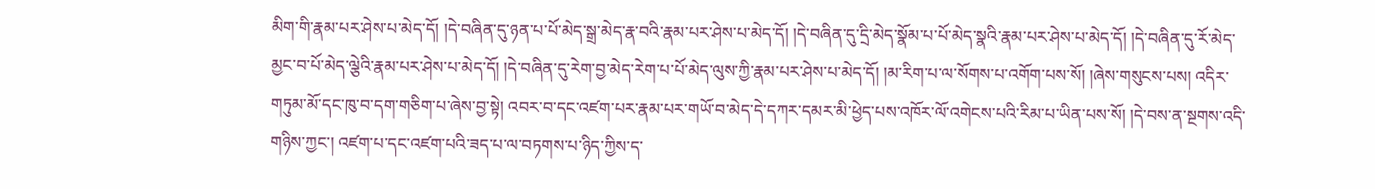མིག་གི་རྣམ་པར་ཤེས་པ་མེད་དོ། །དེ་བཞིན་དུ་ཉན་པ་པོ་མེད་སྒྲ་མེད་རྣ་བའི་རྣམ་པར་ཤེས་པ་མེད་དོ། །དེ་བཞིན་དུ་དྲི་མེད་སྣོམ་པ་པོ་མེད་སྣའི་རྣམ་པར་ཤེས་པ་མེད་དོ། །དེ་བཞིན་དུ་རོ་མེད་མྱང་བ་པོ་མེད་ལྕེའི་རྣམ་པར་ཤེས་པ་མེད་དོ། །དེ་བཞིན་དུ་རེག་བྱ་མེད་རེག་པ་པོ་མེད་ལུས་ཀྱི་རྣམ་པར་ཤེས་པ་མེད་དོ། །མ་རིག་པ་ལ་སོགས་པ་འགོག་པས་སོ། །ཞེས་གསུངས་པས། འདིར་གཏུམ་མོ་དང་ཁུ་བ་དག་གཅིག་པ་ཞེས་བྱ་སྟེ། འབར་བ་དང་འཛག་པར་རྣམ་པར་གཡོ་བ་མེད་དེ་དཀར་དམར་མི་ཕྱེད་པས་འཁོར་ལོ་འགེངས་པའི་རིམ་པ་ཡིན་པས་སོ། །དེ་བས་ན་སྔགས་འདི་གཉིས་ཀྱང་། འཛག་པ་དང་འཛག་པའི་ཟད་པ་ལ་བཏགས་པ་ཉིད་ཀྱིས་ད་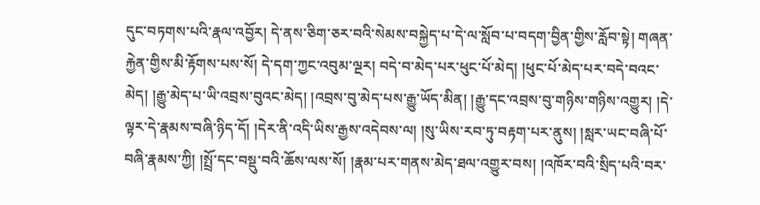དུང་བཏགས་པའི་རྣལ་འབྱོར། དེ་ནས་ཅིག་ཅར་བའི་སེམས་བསྐྱེད་པ་དེ་ལ་སློབ་པ་བདག་བྱིན་གྱིས་རློབ་སྟེ། གཞན་རྐྱེན་གྱིས་མི་རྟོགས་པས་སོ། དེ་དག་ཀྱང་འབུམ་ལྔར། བདེ་བ་མེད་པར་ཕུང་པོ་མེད། །ཕུང་པོ་མེད་པར་བདེ་བའང་མེད། །རྒྱུ་མེད་པ་ཡི་འབྲས་བུའང་མེད། །འབྲས་བུ་མེད་པས་རྒྱུ་ཡོད་མིན། །རྒྱུ་དང་འབྲས་བུ་གཉིས་གཉིས་འགྱུར། །དེ་ལྟར་དེ་རྣམས་བཞི་ཉིད་དོ། །དེར་ནི་འདི་ཡིས་རྒྱས་འདེབས་ལ། །སུ་ཡིས་རབ་ཏུ་བརྟག་པར་ནུས། །སླར་ཡང་བཞི་པོ་བཞི་རྣམས་ཀྱི། །སྤྲོ་དང་བསྡུ་བའི་ཆོས་ལས་སོ། །རྣམ་པར་གནས་མེད་ཐལ་འགྱུར་བས། །འཁོར་བའི་སྲིད་པའི་བར་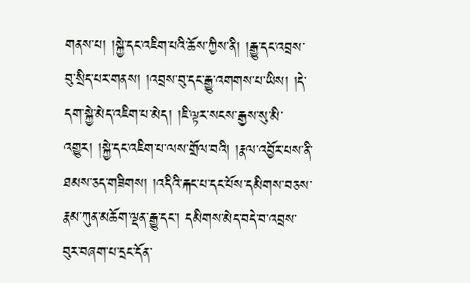གནས་པ། །སྐྱེ་དང་འཇིག་པའི་ཆོས་ཀྱིས་ནི། །རྒྱུ་དང་འབྲས་བུ་སྲིད་པར་གནས། །འབྲས་བུ་དང་རྒྱུ་འགགས་པ་ཡིས། །དེ་དག་སྐྱེ་མེད་འཇིག་པ་མེད། །ཇི་ལྟར་སངས་རྒྱས་སུ་མི་འགྱུར། །སྐྱེ་དང་འཇིག་པ་ལས་གྲོལ་བའི། །རྣལ་འབྱོར་པས་ནི་ཐམས་ཅད་གཟིགས། །འདིའི་རྐང་པ་དང་པོས་དམིགས་བཅས་རྣམ་ཀུན་མཆོག་ལྡན་རྒྱུ་དང་། དམིགས་མེད་བདེ་བ་འབྲས་བུར་བཞག་པ་དྲང་དོན་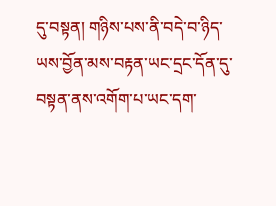དུ་བསྟན། གཉིས་པས་ནི་བདེ་བ་ཉིད་ཡས་བྱོན་མས་བརྟན་ཡང་དྲང་དོན་དུ་བསྟན་ནས་འགོག་པ་ཡང་དག་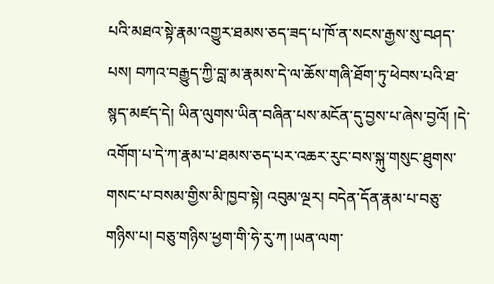པའི་མཐའ་སྟེ་རྣམ་འགྱུར་ཐམས་ཅད་ཟད་པ་ཁོ་ན་སངས་རྒྱས་སུ་བཤད་པས། བཀའ་བརྒྱུད་ཀྱི་བླ་མ་རྣམས་དེ་ལ་ཆོས་གཞི་ཐོག་ཏུ་ཕེབས་པའི་ཐ་སྙད་མཛད་དེ། ཡིན་ལུགས་ཡིན་བཞིན་པས་མངོན་དུ་བྱས་པ་ཞེས་བྱའོ། །དེ་འགོག་པ་དེ་ཀ་རྣམ་པ་ཐམས་ཅད་པར་འཆར་རུང་བས་སྐུ་གསུང་ཐུགས་གསང་པ་བསམ་གྱིས་མི་ཁྱབ་སྟེ། འབུམ་ལྔར། བདེན་དོན་རྣམ་པ་བཅུ་གཉིས་པ། བཅུ་གཉིས་ཕྱག་གི་ཧེ་རུ་ཀ །ཡན་ལག་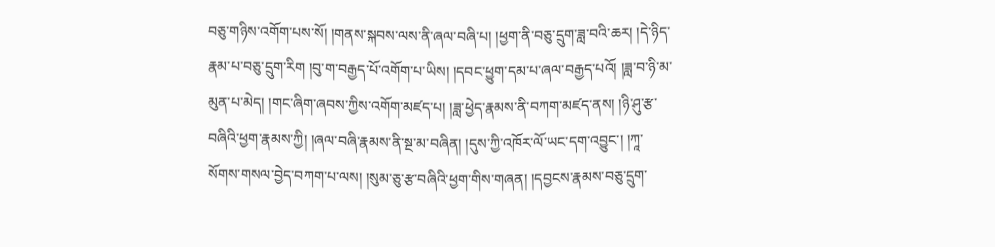བཅུ་གཉིས་འགོག་པས་སོ། །གནས་སྐབས་ལས་ནི་ཞལ་བཞི་པ། །ཕྱག་ནི་བཅུ་དྲུག་ཟླ་བའི་ཆར། །དེ་ཉིད་རྣམ་པ་བཅུ་དྲུག་རིག །བུ་ག་བརྒྱད་པོ་འགོག་པ་ཡིས། །དབང་ཕྱུག་དམ་པ་ཞལ་བརྒྱད་པའོ། །ཟླ་བ་ཉི་མ་མུན་པ་མེད། །གང་ཞིག་ཞབས་ཀྱིས་འགོག་མཛད་པ། །ཟླ་ཕྱེད་རྣམས་ནི་བཀག་མཛད་ནས། །ཉི་ཤུ་རྩ་བཞིའི་ཕྱག་རྣམས་ཀྱི། །ཞལ་བཞི་རྣམས་ནི་སྔ་མ་བཞིན། །དུས་ཀྱི་འཁོར་ལོ་ཡང་དག་འབྱུང་། །ཀཱ་སོགས་གསལ་བྱེད་བཀག་པ་ལས། །སུམ་ཅུ་རྩ་བཞིའི་ཕྱག་གིས་གཞན། །དབྱངས་རྣམས་བཅུ་དྲུག་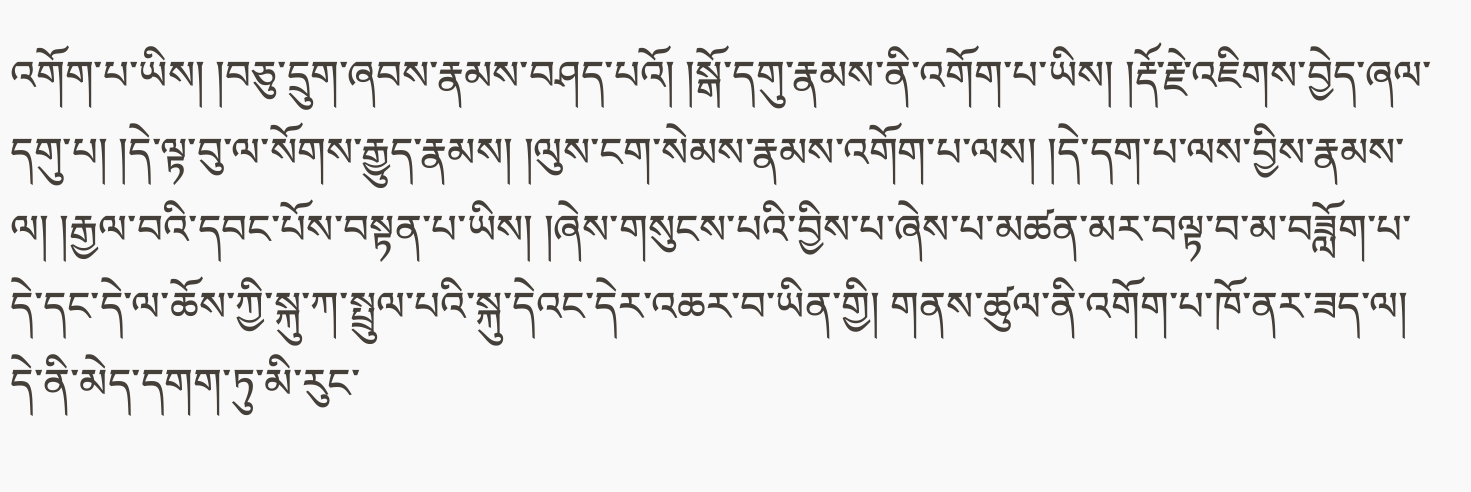འགོག་པ་ཡིས། །བཅུ་དྲུག་ཞབས་རྣམས་བཤད་པའོ། །སྒོ་དགུ་རྣམས་ནི་འགོག་པ་ཡིས། །རྡོ་རྗེ་འཇིགས་བྱེད་ཞལ་དགུ་པ། །དེ་ལྟ་བུ་ལ་སོགས་རྒྱུད་རྣམས། །ལུས་ངག་སེམས་རྣམས་འགོག་པ་ལས། །དེ་དག་པ་ལས་བྱིས་རྣམས་ལ། །རྒྱལ་བའི་དབང་པོས་བསྟན་པ་ཡིས། །ཞེས་གསུངས་པའི་བྱིས་པ་ཞེས་པ་མཚན་མར་བལྟ་བ་མ་བཟློག་པ་དེ་དང་དེ་ལ་ཆོས་ཀྱི་སྐུ་ཀ་སྤྲུལ་པའི་སྐུ་དེའང་དེར་འཆར་བ་ཡིན་གྱི། གནས་ཚུལ་ནི་འགོག་པ་ཁོ་ནར་ཟད་ལ། དེ་ནི་མེད་དགག་ཏུ་མི་རུང་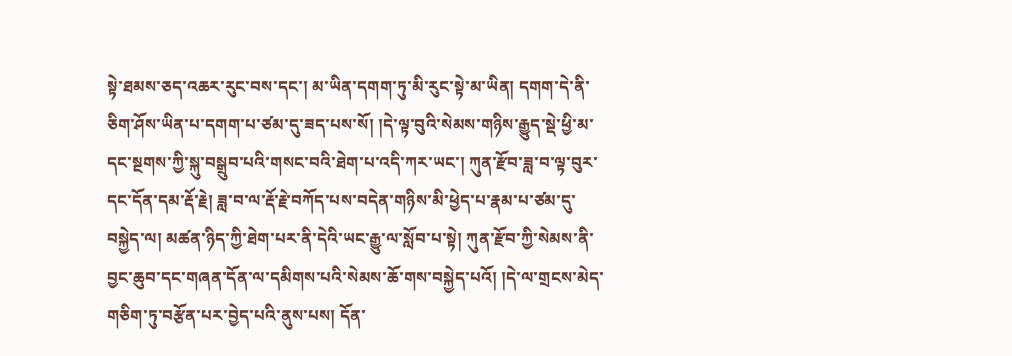སྟེ་ཐམས་ཅད་འཆར་རུང་བས་དང་། མ་ཡིན་དགག་ཏུ་མི་རུང་སྟེ་མ་ཡིན། དགག་དེ་ནི་ཅིག་ཤོས་ཡིན་པ་དགག་པ་ཙམ་དུ་ཟད་པས་སོ། །དེ་ལྟ་བུའི་སེམས་གཉིས་རྒྱུད་སྡེ་ཕྱི་མ་དང་སྔགས་ཀྱི་སྐུ་བསྒྲུབ་པའི་གསང་བའི་ཐེག་པ་འདི་ཀར་ཡང་། ཀུན་རྫོབ་ཟླ་བ་ལྟ་བུར་དང་དོན་དམ་རྡོ་རྗེ། ཟླ་བ་ལ་རྡོ་རྗེ་བཀོད་པས་བདེན་གཉིས་མི་ཕྱེད་པ་རྣམ་པ་ཙམ་དུ་བསྐྱེད་ལ། མཚན་ཉིད་ཀྱི་ཐེག་པར་ནི་དེའི་ཡང་རྒྱུ་ལ་སློབ་པ་སྟེ། ཀུན་རྫོབ་ཀྱི་སེམས་ནི་བྱང་ཆུབ་དང་གཞན་དོན་ལ་དམིགས་པའི་སེམས་ཆོ་གས་བསྐྱེད་པའོ། །དེ་ལ་གྲངས་མེད་གཅིག་ཏུ་བརྩོན་པར་བྱེད་པའི་ནུས་པས། དོན་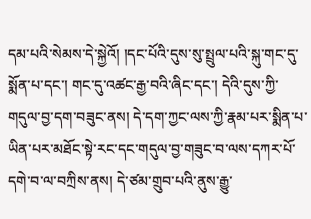དམ་པའི་སེམས་དེ་སྐྱེའོ། །དང་པོའི་དུས་སུ་སྤྲུལ་པའི་སྐུ་གང་དུ་སྨོན་པ་དང་། གང་དུ་འཚང་རྒྱ་བའི་ཞིང་དང་། དེའི་དུས་ཀྱི་གདུལ་བྱ་དག་བཟུང་ནས། དེ་དག་ཀྱང་ལས་ཀྱི་རྣམ་པར་སྨིན་པ་ཡིན་པར་མཐོང་སྟེ་རང་དང་གདུལ་བྱ་གཟུང་བ་ལས་དཀར་པོ་དགེ་བ་ལ་བཀྲིས་ནས། དེ་ཙམ་གྲུབ་པའི་ནུས་རྒྱུ་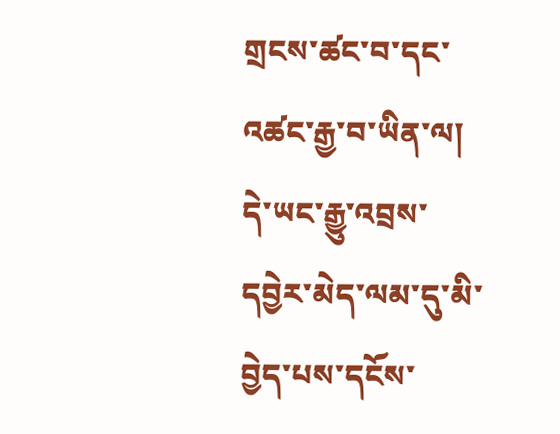གྲངས་ཚང་བ་དང་འཚང་རྒྱ་བ་ཡིན་ལ། དེ་ཡང་རྒྱུ་འབྲས་དབྱེར་མེད་ལམ་དུ་མི་བྱེད་པས་དངོས་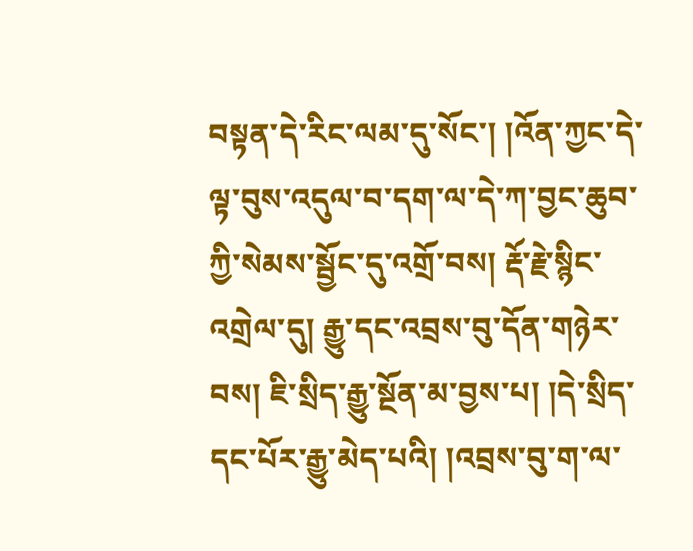བསྟན་དེ་རིང་ལམ་དུ་སོང་། །འོན་ཀྱང་དེ་ལྟ་བུས་འདུལ་བ་དག་ལ་དེ་ཀ་བྱང་ཆུབ་ཀྱི་སེམས་སྦྱོང་དུ་འགྲོ་བས། རྡོ་རྗེ་སྙིང་འགྲེལ་དུ། རྒྱུ་དང་འབྲས་བུ་དོན་གཉེར་བས། ཇི་སྲིད་རྒྱུ་སྔོན་མ་བྱས་པ། །དེ་སྲིད་དང་པོར་རྒྱུ་མེད་པའི། །འབྲས་བུ་ག་ལ་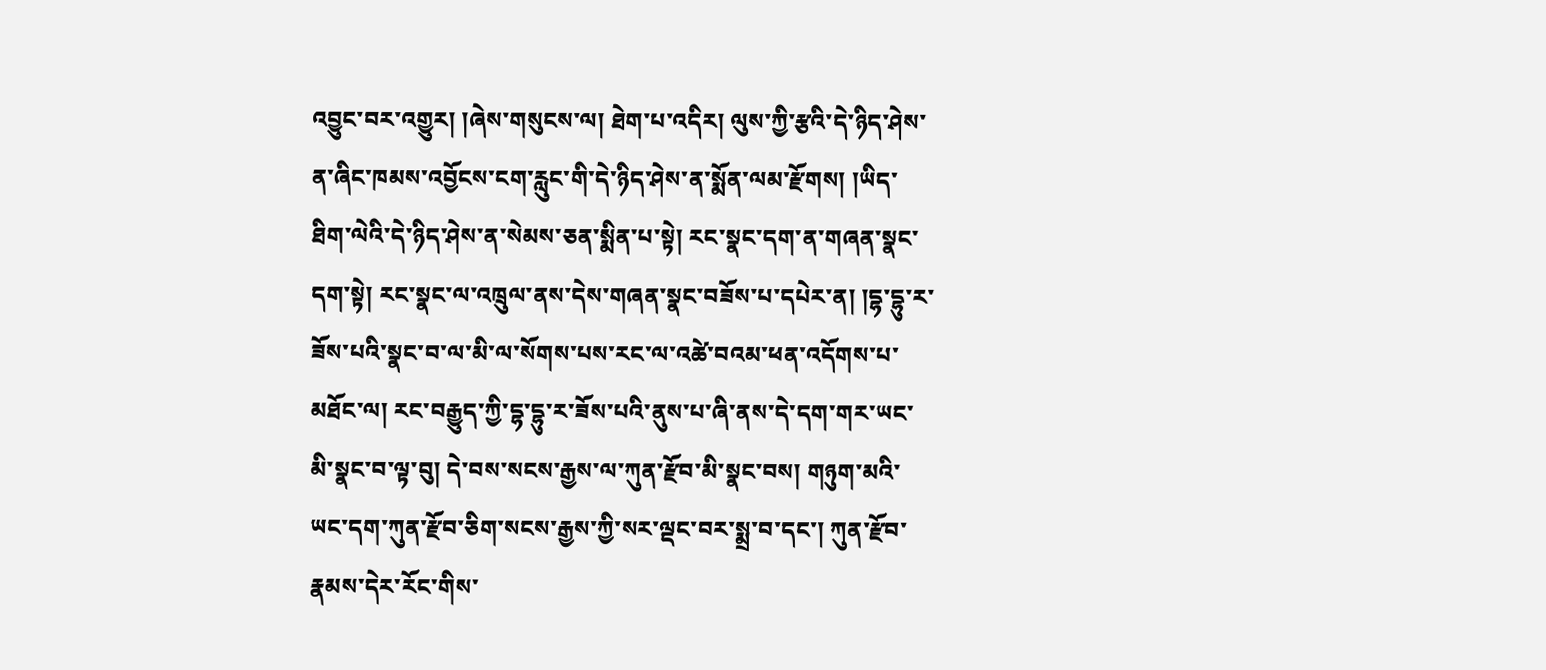འབྱུང་བར་འགྱུར། །ཞེས་གསུངས་ལ། ཐེག་པ་འདིར། ལུས་ཀྱི་རྩའི་དེ་ཉིད་ཤེས་ན་ཞིང་ཁམས་འབྱོངས་ངག་རླུང་གི་དེ་ཉིད་ཤེས་ན་སྨོན་ལམ་རྫོགས། །ཡིད་ཐིག་ལེའི་དེ་ཉིད་ཤེས་ན་སེམས་ཅན་སྨིན་པ་སྟེ། རང་སྣང་དག་ན་གཞན་སྣང་དག་སྟེ། རང་སྣང་ལ་འཁྲུལ་ནས་དེས་གཞན་སྣང་བཟོས་པ་དཔེར་ན། །དྷ་དྷུ་ར་ཟོས་པའི་སྣང་བ་ལ་མི་ལ་སོགས་པས་རང་ལ་འཚེ་བའམ་ཕན་འདོགས་པ་མཐོང་ལ། རང་བརྒྱུད་ཀྱི་དྷ་དྷུ་ར་ཟོས་པའི་ནུས་པ་ཞི་ནས་དེ་དག་གར་ཡང་མི་སྣང་བ་ལྟ་བུ། དེ་བས་སངས་རྒྱས་ལ་ཀུན་རྫོབ་མི་སྣང་བས། གཉུག་མའི་ཡང་དག་ཀུན་རྫོབ་ཅིག་སངས་རྒྱས་ཀྱི་སར་ལྡང་བར་སྨྲ་བ་དང་། ཀུན་རྫོབ་རྣམས་དེར་རོང་གིས་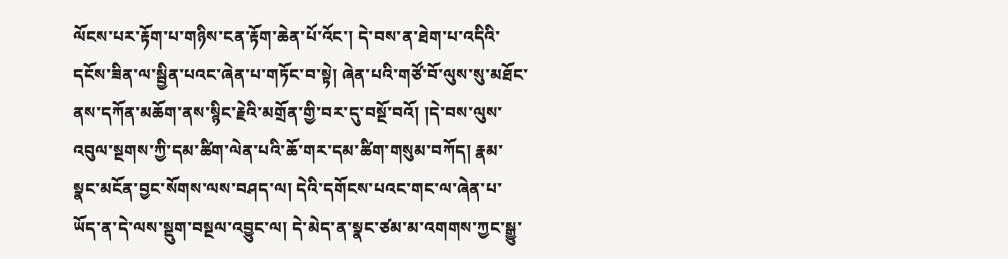ལོངས་པར་རྟོག་པ་གཉིས་ངན་རྟོག་ཆེན་པོ་འོང་། དེ་བས་ན་ཐེག་པ་འདིའི་དངོས་ཟིན་ལ་སྦྱིན་པའང་ཞེན་པ་གཏོང་བ་སྟེ། ཞེན་པའི་གཙོ་བོ་ལུས་སུ་མཐོང་ནས་དཀོན་མཆོག་ནས་སྙིང་རྗེའི་མགྲོན་གྱི་བར་དུ་བསྔོ་བའོ། །དེ་བས་ལུས་འབུལ་སྔགས་ཀྱི་དམ་ཚིག་ལེན་པའི་ཆོ་གར་དམ་ཚིག་གསུམ་བཀོད། རྣམ་སྣང་མངོན་བྱང་སོགས་ལས་བཤད་ལ། དེའི་དགོངས་པའང་གང་ལ་ཞེན་པ་ཡོད་ན་དེ་ལས་སྡུག་བསྔལ་འབྱུང་ལ། དེ་མེད་ན་སྣང་ཙམ་མ་འགགས་ཀྱང་སྒྱུ་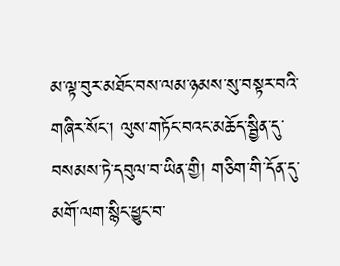མ་ལྟ་བུར་མཐོང་བས་ལམ་ཉམས་སུ་བསྟར་བའི་གཞིར་སོང་། ལུས་གཏོང་བའང་མཆོད་སྦྱིན་དུ་བསམས་ཏེ་དབུལ་བ་ཡིན་གྱི། གཅིག་གི་དོན་དུ་མགོ་ལག་སྙིང་ཕྱུང་བ་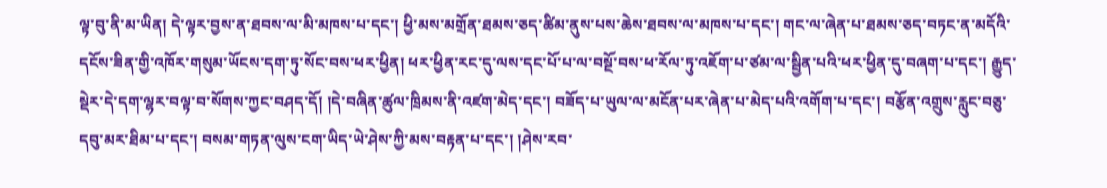ལྟ་བུ་ནི་མ་ཡིན། དེ་ལྟར་བྱས་ན་ཐབས་ལ་མི་མཁས་པ་དང་། ཕྱི་མས་མགྲོན་ཐམས་ཅད་ཚིམ་ནུས་པས་ཆེས་ཐབས་ལ་མཁས་པ་དང་། གང་ལ་ཞེན་པ་ཐམས་ཅད་བཏང་ན་མདོའི་དངོས་ཟིན་གྱི་འཁོར་གསུམ་ཡོངས་དག་ཏུ་སོང་བས་ཕར་ཕྱིན། ཕར་ཕྱིན་རང་དུ་ལས་དང་པོ་པ་ལ་བསྔོ་བས་ཕ་རོལ་ཏུ་འཇོག་པ་ཙམ་ལ་སྦྱིན་པའི་ཕར་ཕྱིན་དུ་བཞག་པ་དང་། རྒྱུད་སྡེར་དེ་དག་ལྷར་བལྟ་བ་སོགས་ཀྱང་བཤད་དོ། །དེ་བཞིན་ཚུལ་ཁྲིམས་ནི་འཛག་མེད་དང་། བཟོད་པ་ཡུལ་ལ་མངོན་པར་ཞེན་པ་མེད་པའི་འགོག་པ་དང་། བརྩོན་འགྲུས་རླུང་བཅུ་དབུ་མར་ཐིམ་པ་དང་། བསམ་གཏན་ལུས་ངག་ཡིད་ཡེ་ཤེས་ཀྱི་མས་བརྟན་པ་དང་། །ཤེས་རབ་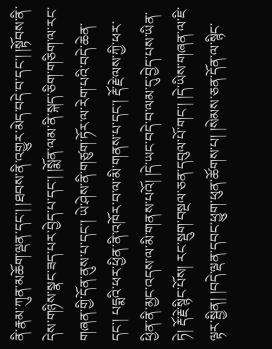ནི་རྣམ་ཀུན་མཆོག་ལྡན་དང་། །ཐབས་ནི་འགྱུར་མེད་བདེ་བ་དང་། །སྟོབས་ནི་དེས་གཉིས་སྣང་ཟད་པར་བྱེད་པ་དང་། །སྨོན་ལམ་ནི་སྐད་ཅིག་གཅིག་ལ་རང་གཞན་གྱི་དོན་ནུས་པ་དང་། ཡེ་ཤེས་ནི་གཙུག་ཏོར་ལ་རེག་པའི་བདེ་ཆེན་དང་། པདྨའི་ཕར་ཕྱིན་ནི་འཁོར་བ་ལ་མི་གནས་པ་དང་། རྡོ་རྗེ་ལས་ཀྱི་ཕར་ཕྱིན་ནི་མྱང་འདས་ལ་མི་གནས་པའོ། །དེ་ཡང་བདེ་བ་ལམ་དུ་བྱེད་པས་ཡིན་ཏེ། རྡོ་རྗེ་སྙིང་པོས། རང་སྡུག་བསྔལ་ཅན་དབུལ་པོ་གང་། །དེ་ཡིས་གཞན་ལ་ཇི་ལྟར་སྦྱིན། །བདེ་ལྡན་དབང་ཕྱུག་ཕུན་ཚོགས་པ། །སེམས་ཅན་དོན་ལ་སྙིང་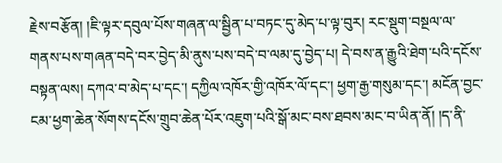རྗེས་བརྩོན། །ཇི་ལྟར་དབུལ་པོས་གཞན་ལ་སྦྱིན་པ་བཏང་དུ་མེད་པ་ལྟ་བུར། རང་སྡུག་བསྔལ་ལ་གནས་པས་གཞན་བདེ་བར་བྱེད་མི་ནུས་པས་བདེ་བ་ལམ་དུ་བྱེད་པ། དེ་བས་ན་རྒྱུའི་ཐེག་པའི་དངོས་བསྟན་ལས། དཀའ་བ་མེད་པ་དང་། དཀྱིལ་འཁོར་གྱི་འཁོར་ལོ་དང་། ཕྱག་རྒྱ་གསུམ་དང་། མངོན་བྱང་ངམ་ཕྱག་ཆེན་སོགས་དངོས་གྲུབ་ཆེན་པོར་འཇུག་པའི་སྒོ་མང་བས་ཐབས་མང་བ་ཡིན་ནོ། །ད་ནི་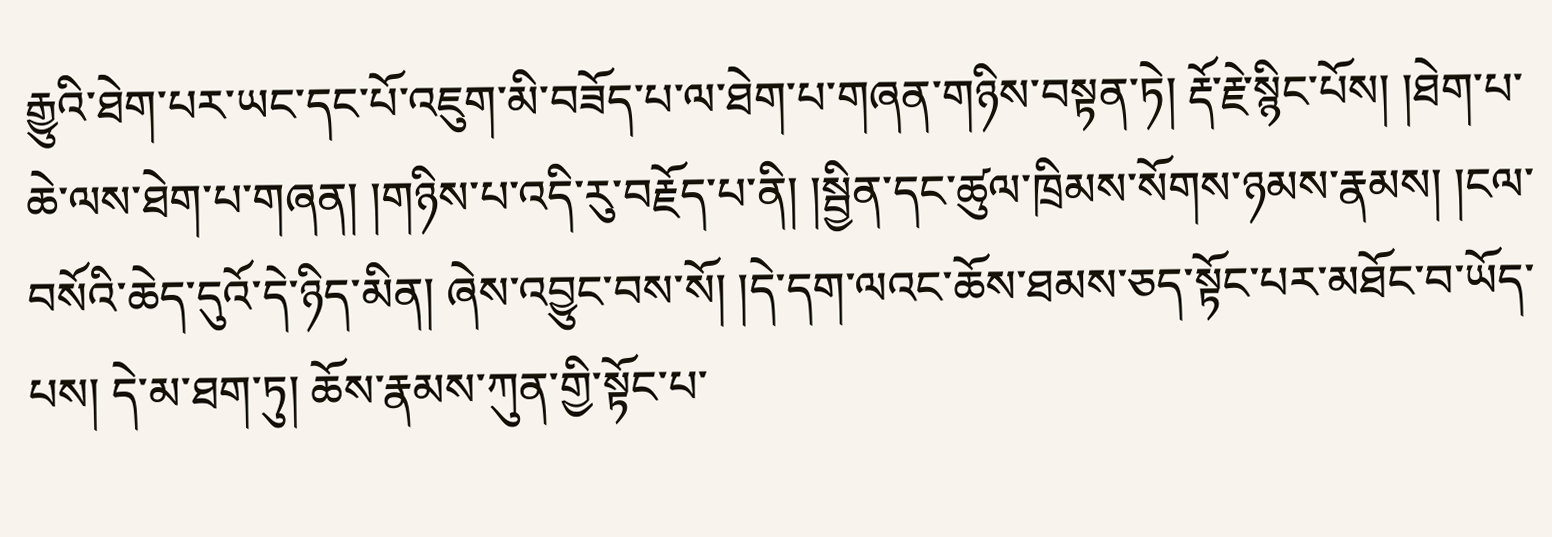རྒྱུའི་ཐེག་པར་ཡང་དང་པོ་འཇུག་མི་བཟོད་པ་ལ་ཐེག་པ་གཞན་གཉིས་བསྟན་ཏེ། རྡོ་རྗེ་སྙིང་པོས། །ཐེག་པ་ཆེ་ལས་ཐེག་པ་གཞན། །གཉིས་པ་འདི་རུ་བརྗོད་པ་ནི། །སྦྱིན་དང་ཚུལ་ཁྲིམས་སོགས་ཉམས་རྣམས། །ངལ་བསོའི་ཆེད་དུའོ་དེ་ཉིད་མིན། ཞེས་འབྱུང་བས་སོ། །དེ་དག་ལའང་ཆོས་ཐམས་ཅད་སྟོང་པར་མཐོང་བ་ཡོད་པས། དེ་མ་ཐག་ཏུ། ཆོས་རྣམས་ཀུན་གྱི་སྟོང་པ་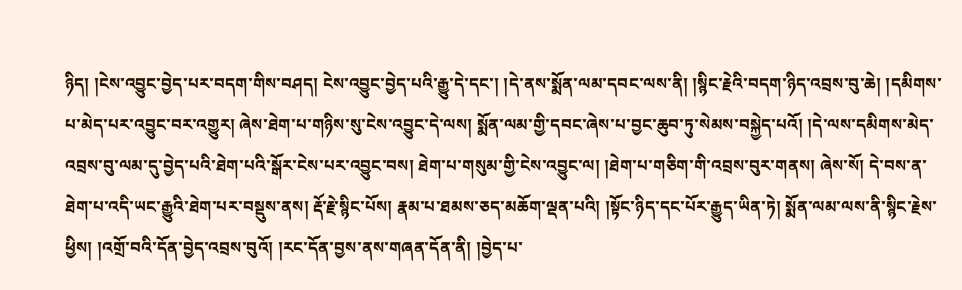ཉིད། །ངེས་འབྱུང་བྱེད་པར་བདག་གིས་བཤད། ངེས་འབྱུང་བྱེད་པའི་རྒྱུ་དེ་དང་། །དེ་ནས་སྨོན་ལམ་དབང་ལས་ནི། །སྙིང་རྗེའི་བདག་ཉིད་འབྲས་བུ་ཆེ། །དམིགས་པ་མེད་པར་འབྱུང་བར་འགྱུར། ཞེས་ཐེག་པ་གཉིས་སུ་ངེས་འབྱུང་དེ་ལས། སྨོན་ལམ་གྱི་དབང་ཞེས་པ་བྱང་ཆུབ་ཏུ་སེམས་བསྐྱེད་པའོ། །དེ་ལས་དམིགས་མེད་འབྲས་བུ་ལམ་དུ་བྱེད་པའི་ཐེག་པའི་སྒོར་ངེས་པར་འབྱུང་བས། ཐེག་པ་གསུམ་གྱི་ངེས་འབྱུང་ལ། །ཐེག་པ་གཅིག་གི་འབྲས་བུར་གནས། ཞེས་སོ། དེ་བས་ན་ཐེག་པ་འདི་ཡང་རྒྱུའི་ཐེག་པར་བསྡུས་ནས། རྡོ་རྗེ་སྙིང་པོས། རྣམ་པ་ཐམས་ཅད་མཆོག་ལྡན་པའི། །སྟོང་ཉིད་དང་པོར་རྒྱུད་ཡིན་ཏེ། སྨོན་ལམ་ལས་ནི་སྙིང་རྗེས་ཕྱིས། །འགྲོ་བའི་དོན་བྱེད་འབྲས་བུའོ། །རང་དོན་བྱས་ནས་གཞན་དོན་ནི། །བྱེད་པ་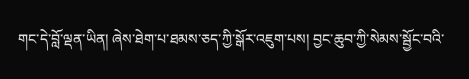གང་དེ་བློ་ལྡན་ཡིན། ཞེས་ཐེག་པ་ཐམས་ཅད་ཀྱི་སྒོར་འཇུག་པས། བྱང་ཆུབ་ཀྱི་སེམས་སྦྱོང་བའི་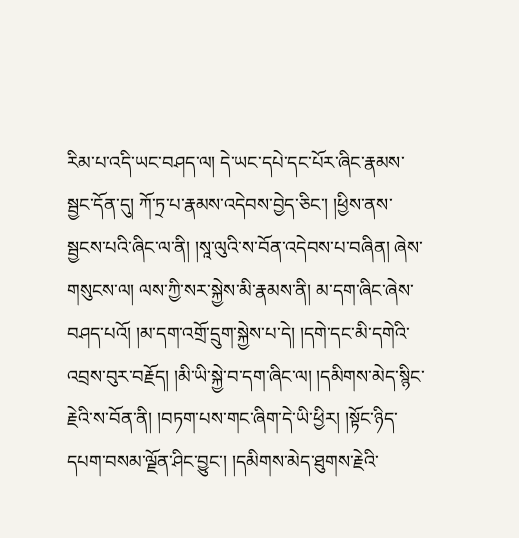རིམ་པ་འདི་ཡང་བཤད་ལ། དེ་ཡང་དཔེ་དང་པོར་ཞིང་རྣམས་སྦྱང་དོན་དུ། ཀོ་ཏྲ་པ་རྣམས་འདེབས་བྱེད་ཅིང་། །ཕྱིས་ནས་སྦྱངས་པའི་ཞིང་ལ་ནི། །སཱ་ལུའི་ས་བོན་འདེབས་པ་བཞིན། ཞེས་གསུངས་ལ། ལས་ཀྱི་སར་སྐྱེས་མི་རྣམས་ནི། མ་དག་ཞིང་ཞེས་བཤད་པའོ། །མ་དག་འགྲོ་དྲུག་སྐྱེས་པ་དེ། །དགེ་དང་མི་དགེའི་འབྲས་བུར་བརྗོད། །མི་ཡི་སྐྱེ་བ་དག་ཞིང་ལ། །དམིགས་མེད་སྙིང་རྗེའི་ས་བོན་ནི། །བཏག་པས་གང་ཞིག་དེ་ཡི་ཕྱིར། །སྟོང་ཉིད་དཔག་བསམ་ལྗོན་ཤིང་བྱུང་། །དམིགས་མེད་ཐུགས་རྗེའི་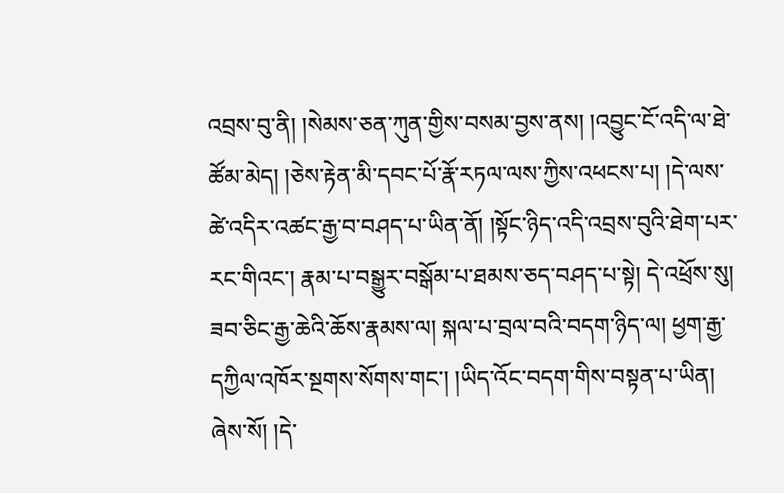འབྲས་བུ་ནི། །སེམས་ཅན་ཀུན་གྱིས་བསམ་བྱས་ནས། །འབྱུང་ངོ་འདི་ལ་ཐེ་ཚོམ་མེད། །ཅེས་རྟེན་མི་དབང་པོ་རྣོ་རཏལ་ལས་ཀྱིས་འཕངས་པ། །དེ་ལས་ཚེ་འདིར་འཚང་རྒྱ་བ་བཤད་པ་ཡིན་ནོ། །སྟོང་ཉིད་འདི་འབྲས་བུའི་ཐེག་པར་རང་གིའང་། རྣམ་པ་བསྒྱུར་བསྒོམ་པ་ཐམས་ཅད་བཤད་པ་སྟེ། དེ་འཕྲོས་སུ། ཟབ་ཅིང་རྒྱ་ཆེའི་ཆོས་རྣམས་ལ། སྐལ་པ་བྲལ་བའི་བདག་ཉིད་ལ། ཕྱག་རྒྱ་དཀྱིལ་འཁོར་སྔགས་སོགས་གང་། །ཡིད་འོང་བདག་གིས་བསྟན་པ་ཡིན། ཞེས་སོ། །དེ་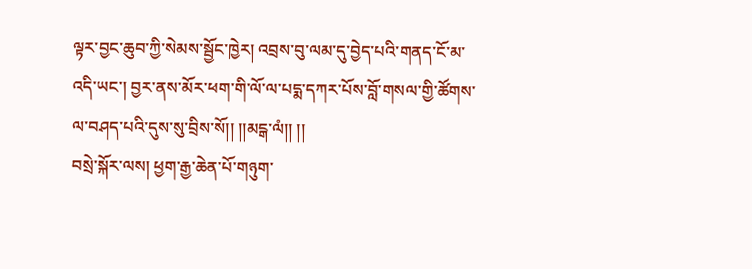ལྟར་བྱང་ཆུབ་ཀྱི་སེམས་སྦྱོང་ཁྱེར། འབྲས་བུ་ལམ་དུ་བྱེད་པའི་གནད་ངོ་མ་འདི་ཡང་། བྱར་ནས་མོར་ཕག་གི་ལོ་ལ་པདྨ་དཀར་པོས་བློ་གསལ་གྱི་ཚོགས་ལ་བཤད་པའི་དུས་སུ་བྲིས་སོ།། །།མངྒ་ལཾ།། །།
བསྲེ་སྐོར་ལས། ཕྱག་རྒྱ་ཆེན་པོ་གཉུག་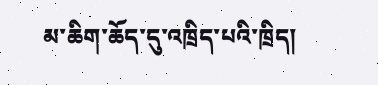མ་ཆིག་ཆོད་དུ་འཁྲིད་པའི་ཁྲིད།